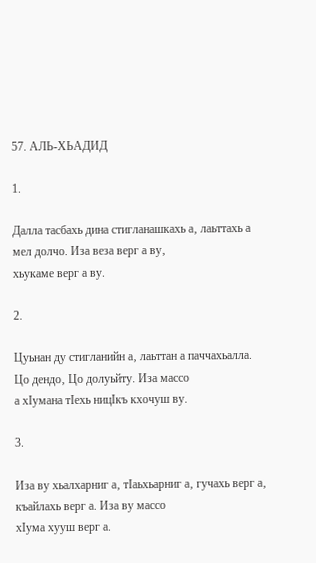57. АЛЬ-ХЬАДИД

1.

Далла тасбахь дина стигланашкахь а‚ лаьттахь а мел долчо. Иза веза верг а ву‚
хьукаме верг а ву.

2.

Цуьнан ду стигланийн а‚ лаьттан а паччахьалла. Цо дендо‚ Цо долуьйту. Иза массо
а хIумана тIехь ницIкъ кхочуш ву.

3.

Иза ву хьалхарниг а‚ тIаьхьарниг а‚ гучахь верг а‚ къайлахь верг а. Иза ву массо
хIума хууш верг а.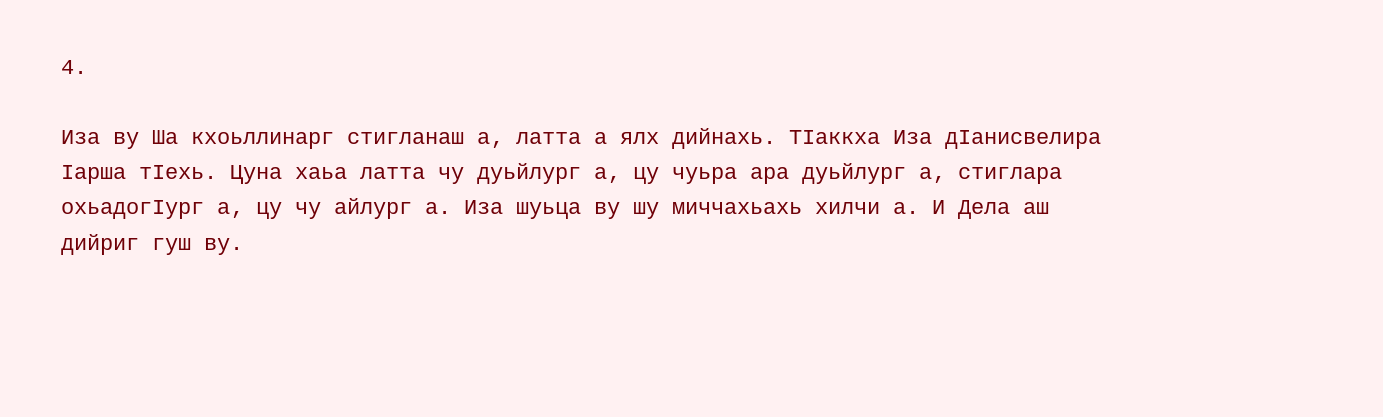4.

Иза ву Ша кхоьллинарг стигланаш а‚ латта а ялх дийнахь. ТIаккха Иза дIанисвелира
Iарша тIехь. Цуна хаьа латта чу дуьйлург а‚ цу чуьра ара дуьйлург а‚ стиглара
охьадогIург а‚ цу чу айлург а. Иза шуьца ву шу миччахьахь хилчи а. И Дела аш
дийриг гуш ву.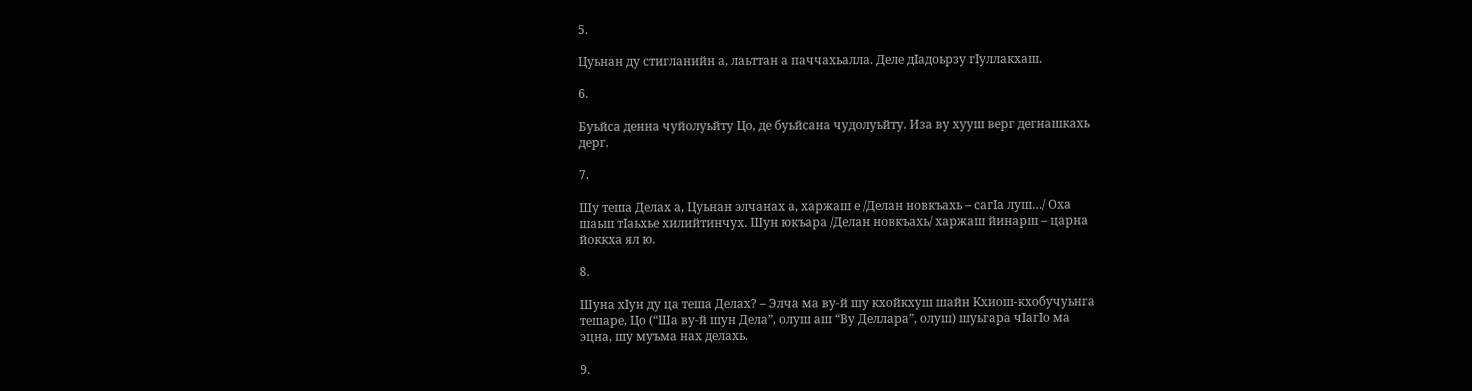5.

Цуьнан ду стигланийн а‚ лаьттан а паччахьалла. Деле дIадоьрзу гIуллакхаш.

6.

Буьйса денна чуйолуьйту Цо‚ де буьйсана чудолуьйту. Иза ву хууш верг дегнашкахь
дерг.

7.

Шу теша Делах а‚ Цуьнан элчанах а‚ харжаш е /Делан новкъахь – сагIа луш…/ Оха
шаьш тIаьхье хилийтинчух. Шун юкъара /Делан новкъахь/ харжаш йинарш – царна
йоккха ял ю.

8.

Шуна хIун ду ца теша Делах? – Элча ма ву-й шу кхойкхуш шайн Кхиош-кхобучуьнга
тешаре‚ Цо (“Ша ву-й шун Дела”, олуш аш “Ву Деллара”, олуш) шуьгара чIагIо ма
эцна, шу муъма нах делахь.

9.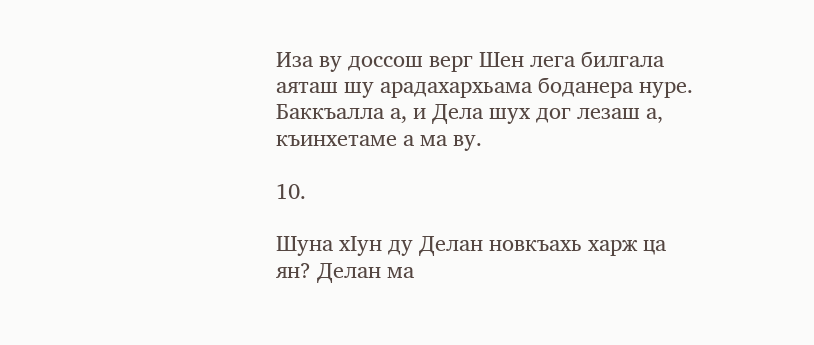Иза ву доссош верг Шен лега билгала аяташ шу арадахархьама боданера нуре.
Баккъалла а, и Дела шух дог лезаш а‚ къинхетаме а ма ву.

10.

Шуна хIун ду Делан новкъахь харж ца ян? Делан ма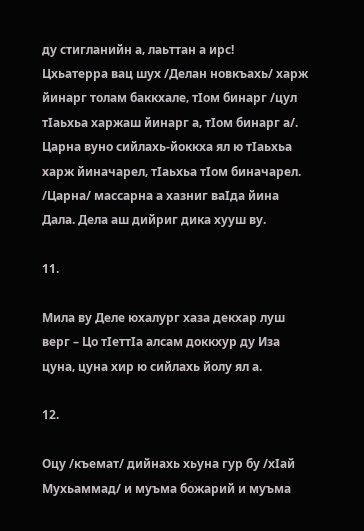ду стигланийн а‚ лаьттан а ирс!
Цхьатерра вац шух /Делан новкъахь/ харж йинарг толам баккхале‚ тIом бинарг /цул
тIаьхьа харжаш йинарг а‚ тIом бинарг а/. Царна вуно сийлахь-йоккха ял ю тIаьхьа
харж йиначарел‚ тIаьхьа тIом биначарел. /Царна/ массарна а хазниг ваIда йина
Дала. Дела аш дийриг дика хууш ву.

11.

Мила ву Деле юхалург хаза декхар луш верг – Цо тIеттIа алсам доккхур ду Иза
цуна‚ цуна хир ю сийлахь йолу ял а.

12.

Оцу /къемат/ дийнахь хьуна гур бу /хIай Мухьаммад/ и муъма божарий и муъма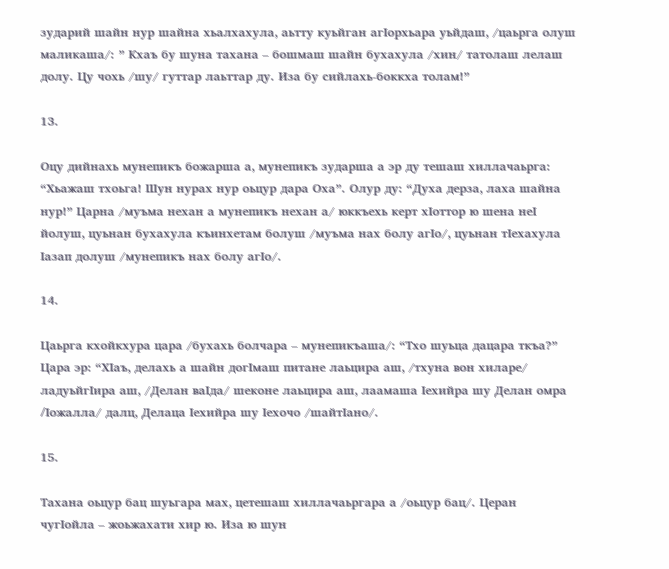зударий шайн нур шайна хьалхахула‚ аьтту куьйган агIорхьара уьйдаш‚ /цаьрга олуш
маликаша/: ” Кхаъ бу шуна тахана – бошмаш шайн бухахула /хин/ татолаш лелаш
долу. Цу чохь /шу/ гуттар лаьттар ду. Иза бу сийлахь-боккха толам!”

13.

Оцу дийнахь мунепикъ божарша а‚ мунепикъ зударша а эр ду тешаш хиллачаьрга:
“Хьажаш тхоьга! Шун нурах нур оьцур дара Оха”. Олур ду: “Духа дерза‚ лаха шайна
нур!” Царна /муъма нехан а мунепикъ нехан а/ юккъехь керт хIоттор ю шена неI
йолуш‚ цуьнан бухахула къинхетам болуш /муъма нах болу агIо/‚ цуьнан тIехахула
Iазап долуш /мунепикъ нах болу агIо/.

14.

Цаьрга кхойкхура цара /бухахь болчара – мунепикъаша/: “Тхо шуьца дацара ткъа?”
Цара эр: “ХIаъ‚ делахь а шайн догIмаш питане лаьцира аш‚ /тхуна вон хиларе/
ладуьйгIира аш‚ /Делан ваIда/ шеконе лаьцира аш‚ лаамаша Iехийра шу Делан омра
/Iожалла/ далц‚ Делаца Iехийра шу Iехочо /шайтIано/.

15.

Тахана оьцур бац шуьгара мах‚ цетешаш хиллачаьргара а /оьцур бац/. Церан
чугIойла – жоьжахати хир ю. Иза ю шун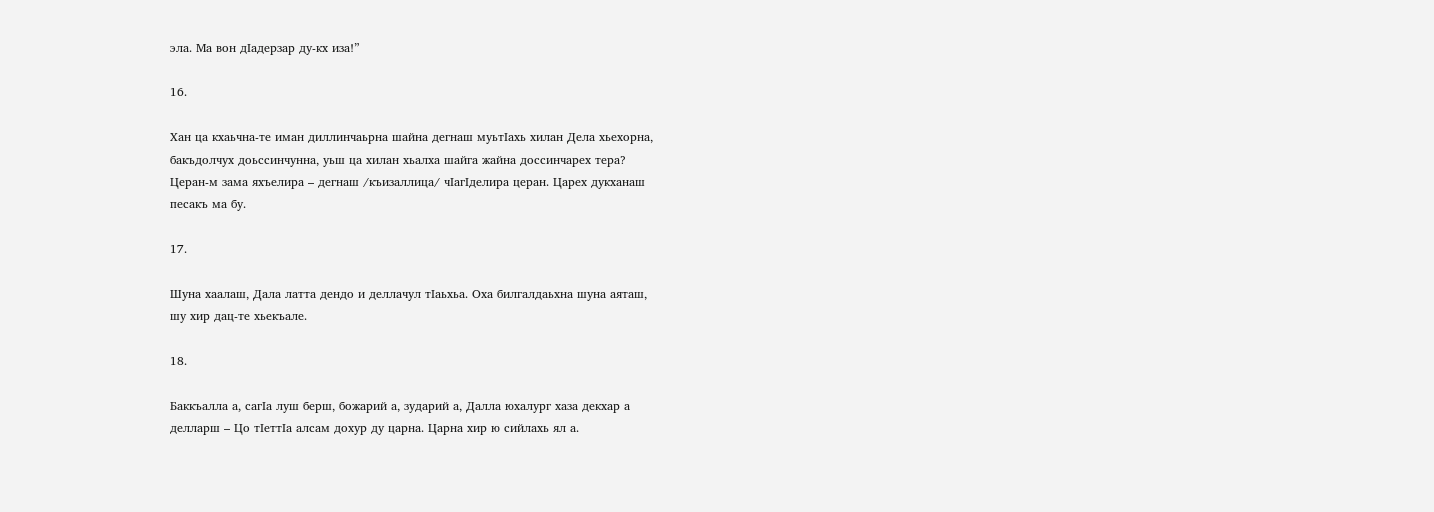эла. Ма вон дIадерзар ду-кх иза!”

16.

Хан ца кхаьчна-те иман диллинчаьрна шайна дегнаш муьтIахь хилан Дела хьехорна‚
бакъдолчух доьссинчунна‚ уьш ца хилан хьалха шайга жайна доссинчарех тера?
Церан-м зама яхъелира – дегнаш /къизаллица/ чIагIделира церан. Царех дукханаш
песакъ ма бу.

17.

Шуна хаалаш‚ Дала латта дендо и деллачул тIаьхьа. Оха билгалдаьхна шуна аяташ‚
шу хир дац-те хьекъале.

18.

Баккъалла а, сагIа луш берш‚ божарий а‚ зударий а‚ Далла юхалург хаза декхар а
делларш – Цо тIеттIа алсам дохур ду царна. Царна хир ю сийлахь ял а.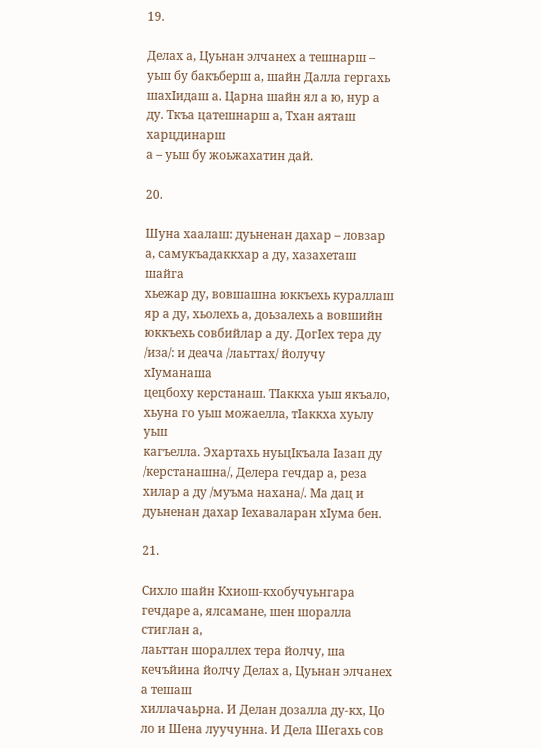19.

Делах а‚ Цуьнан элчанех а тешнарш – уьш бу бакъберш а‚ шайн Далла гергахь
шахIидаш а. Царна шайн ял а ю‚ нур а ду. Ткъа цатешнарш а‚ Тхан аяташ харцдинарш
а – уьш бу жоьжахатин дай.

20.

Шуна хаалаш: дуьненан дахар – ловзар а‚ самукъадаккхар а ду‚ хазахеташ шайга
хьежар ду‚ вовшашна юккъехь кураллаш яр а ду‚ хьолехь а‚ доьзалехь а вовшийн
юккъехь совбийлар а ду. ДогIех тера ду /иза/: и деача /лаьттах/ йолучу хIуманаша
цецбоху керстанаш. ТIаккха уьш якъало‚ хьуна го уьш можаелла‚ тIаккха хуьлу уьш
кагъелла. Эхартахь нуьцIкъала Iазап ду /керстанашна/‚ Делера гечдар а‚ реза
хилар а ду /муъма нахана/. Ма дац и дуьненан дахар Iехаваларан хIума бен.

21.

Сихло шайн Кхиош-кхобучуьнгара гечдаре а‚ ялсамане‚ шен шоралла стиглан а‚
лаьттан шораллех тера йолчу‚ ша кечъйина йолчу Делах а‚ Цуьнан элчанех а тешаш
хиллачаьрна. И Делан дозалла ду-кх‚ Цо ло и Шена луучунна. И Дела Шегахь сов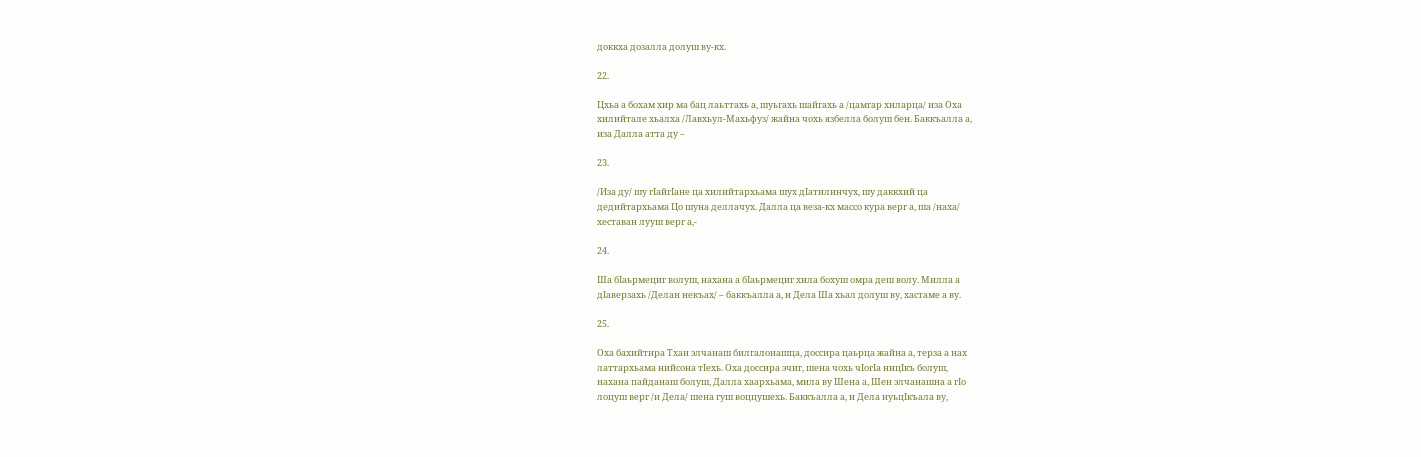доккха дозалла долуш ву-кх.

22.

Цхьа а бохам хир ма бац лаьттахь а‚ шуьгахь шайгахь а /цамгар хиларца/ иза Оха
хилийтале хьалха /Лавхьул-Махьфуз/ жайна чохь язбелла болуш бен. Баккъалла а,
иза Далла атта ду –

23.

/Иза ду/ шу гIайгIане ца хилийтархьама шух дIатилинчух‚ шу даккхий ца
дедийтархьама Цо шуна деллачух. Далла ца веза-кх массо кура верг а‚ ша /наха/
хеставан лууш верг а‚-

24.

Ша бIаьрмециг волуш‚ нахана а бIаьрмециг хила бохуш омра деш волу. Милла а
дIаверзахь /Делан некъах/ – баккъалла а, и Дела Ша хьал долуш ву‚ хастаме а ву.

25.

Оха бахийтира Тхан элчанаш билгалонашца‚ доссира цаьрца жайна а‚ терза а нах
латтархьама нийсона тIехь. Оха доссира эчиг‚ шена чохь чIогIа ницIкъ болуш‚
нахана пайданаш болуш‚ Далла хаархьама‚ мила ву Шена а‚ Шен элчанашна а гIо
лоцуш верг /и Дела/ шена гуш воццушехь. Баккъалла а, и Дела нуьцIкъала ву‚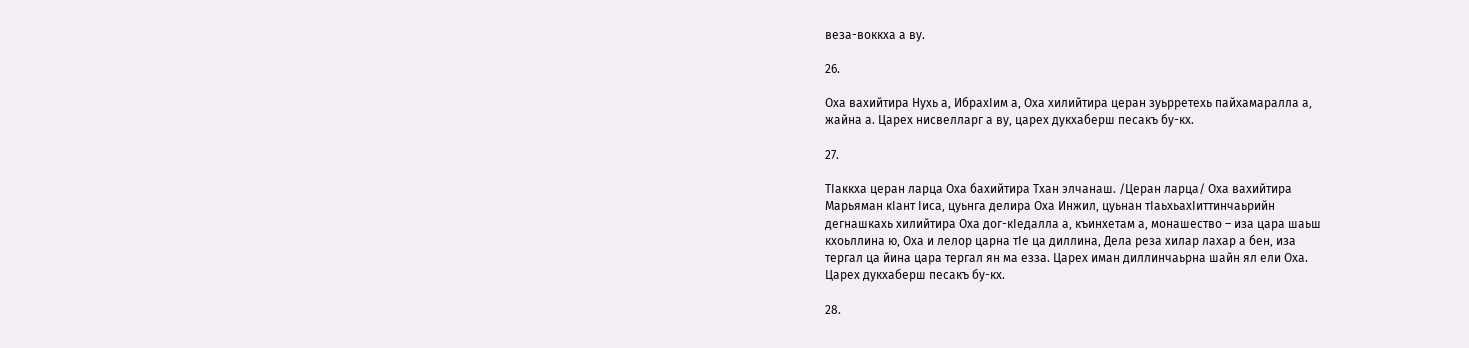веза-воккха а ву.

26.

Оха вахийтира Нухь а‚ ИбрахIим а‚ Оха хилийтира церан зуьрретехь пайхамаралла а‚
жайна а. Царех нисвелларг а ву‚ царех дукхаберш песакъ бу-кх.

27.

ТIаккха церан ларца Оха бахийтира Тхан элчанаш. /Церан ларца/ Оха вахийтира
Марьяман кIант Iиса‚ цуьнга делира Оха Инжил‚ цуьнан тIаьхьахIиттинчаьрийн
дегнашкахь хилийтира Оха дог-кIедалла а‚ къинхетам а‚ монашество – иза цара шаьш
кхоьллина ю‚ Оха и лелор царна тIе ца диллина‚ Дела реза хилар лахар а бен‚ иза
тергал ца йина цара тергал ян ма езза. Царех иман диллинчаьрна шайн ял ели Оха.
Царех дукхаберш песакъ бу-кх.

28.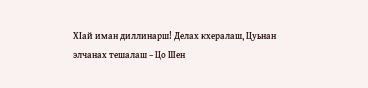ХIай иман диллинарш! Делах кхералаш‚ Цуьнан элчанах тешалаш – Цо Шен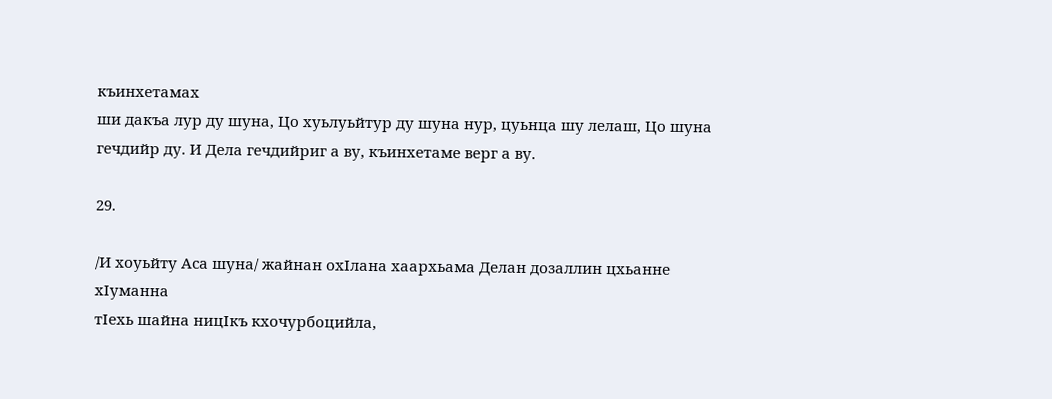къинхетамах
ши дакъа лур ду шуна‚ Цо хуьлуьйтур ду шуна нур‚ цуьнца шу лелаш‚ Цо шуна
гечдийр ду. И Дела гечдийриг а ву‚ къинхетаме верг а ву.

29.

/И хоуьйту Аса шуна/ жайнан охIлана хаархьама Делан дозаллин цхьанне хIуманна
тIехь шайна ницIкъ кхочурбоцийла‚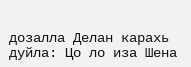дозалла Делан карахь дуйла: Цо ло иза Шена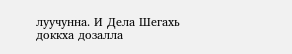луучунна. И Дела Шегахь доккха дозалла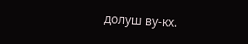долуш ву-кх.